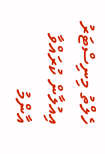ހެލްތު މިނިސްޓަރު އިއުލާން ކުރައްވާ އާންމު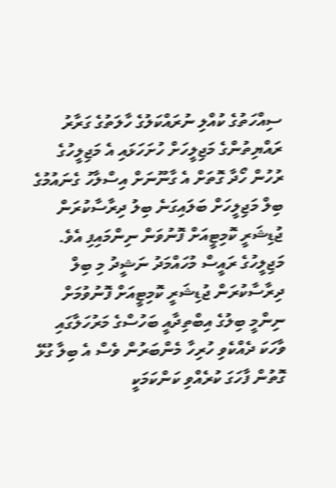ސިއްހަތުގެ ކުއްލި ނުރައްކަލުގެ ހާލަތުގެ ގަރާރު ރައްޔިތުންގެ މަޖިލީހަށް ހުށަހަޅައި އެ މަޖިލީހުގެ ރުހުން ހޯދާ ގޮތަށް އެ ގާނޫނަށް އިސްލާހު ގެނައުމުގެ ބިލް މަޖިލީހަށް ބަލައިގަނެ ބިލު ދިރާސާކުރަން ޖުޑިޝަރީ ކޮމިޓީއަށް ފޮނުވަން ނިންމައިފި އެވެ.
މަޖިލީހުގެ ރައީސް މުހައްމަދު ނަޝީދު މި ބިލް ދިރާސާކުރަން ޖުޑިޝަރީ ކޮމިޓީއަށް ފޮނުވުމަށް ނިންމީ ބިލުގެ އިބްތިދާއީ ބަހުސްގެ މަރުހަލާގައި ވާހަކަ ދެއްކެވި ހުރިހާ މެންބަރުން ވެސް އެ ބިލާ ގުޅޭ ގޮތުން ފާހަގަ ކުރެއްވި ކަންކަމަކީ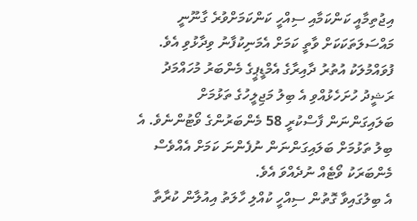އިޖުތިމާއީ ކަންކަމާއި ސިއްހީ ކަންކަމަށްވުރެ ގާނޫނީ މައްސަލަތަކަކަށް ވާތީ ކަމަށް އެމަނިކުފާނު ވިދާޅުވި އެވެ.
ފުވައްމުލަކު އުތުރު ދާއިރާގެ އެމްޑީޕީގެ މެންބަރު މުހައްމަދު ރަޝީދު ހުށަހެޅުއްވި އެ ބިލު މަޖިލީހުގެ ތަޅުމަށް ބަލައިގަންނަން ފާސްކުރީ 58 މެންބަރުންގެ ވޯޓުންނެވެ. އެ ބިލު ތަޅުމަށް ބަލައިގަންނަން ނުފެންނަ ކަމަށް އެއްވެސް މެންބަރަކު ވޯޓެއް ނުދެއްވަ އެވެ.
އެ ބިލުގައިވާ ގޮތުން ސިއްހީ ކުއްލި ހާލަތު އިއުލާން ކުރާތާ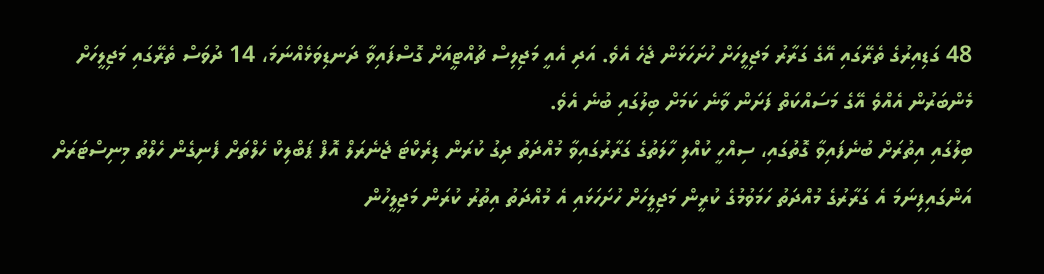48 ގަޑިއިރުގެ ތެރޭގައި އޭގެ ގަރާރު މަޖިލީހަށް ހުށަހަޅަން ޖެހެ އެވެ. އަދި އެއީ މަޖިލިސް ޗުއްޓީއަށް ގޮސްފައިވާ ދަނޑިވަޅެއްނަމަ، 14 ދުވަސް ތެރޭގައި މަޖިލީހަށް މެންބަރުން އެއްވެ އޭގެ މަސައްކަތް ފަށަން ވާނެ ކަމަށް ބިލުގައި ބުނެ އެވެ.
ބިލުގައި އިތުރަށް ބުނެފައިވާ ގޮތުގައި، ސިއްހީ ކުއްލި ހާލަތުގެ ގަރާރުގައިވާ މުއްދަތު ދިގު ކުރަން ޑިރެކްޓަ ޖެނެރަލް އޮފް ޕަބްލިކް ހެލްތަށް ފެނިގެން ހެލްތު މިނިސްޓަރަށް އަންގައިފިނަމަ އެ ގަރާރުގެ މުއްދަތު ހަމަވުމުގެ ކުރީން މަޖިލީހަށް ހުށަހަޅައި އެ މުއްދަތު އިތުރު ކުރަން މަޖިލީހުން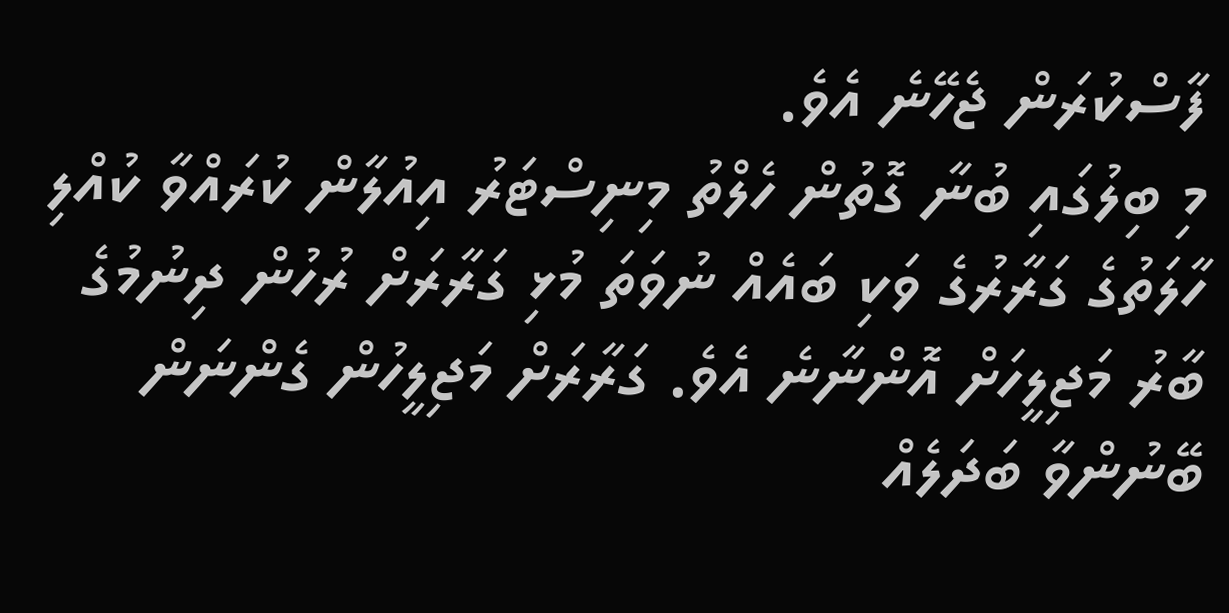ފާސްކުރަން ޖެހޭނެ އެވެ.
މި ބިލުގައި ބުނާ ގޮތުން ހެލްތު މިނިސްޓަރު އިއުލާން ކުރައްވާ ކުއްލި ހާލަތުގެ ގަރާރުގެ ވަކި ބައެއް ނުވަތަ މުޅި ގަރާރަށް ރުހުން ދިނުމުގެ ބާރު މަޖިލީހަށް އޮންނާނެ އެވެ. ގަރާރަށް މަޖިލީހުން ގެންނަން ބޭނުންވާ ބަދަލެއް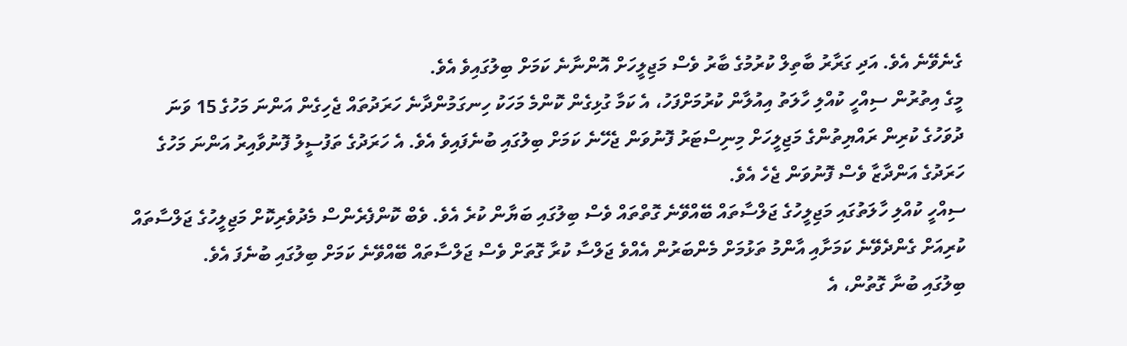ގެނެވޭނެ އެވެ. އަދި ގަރާރު ބާތިލް ކުރުމުގެ ބާރު ވެސް މަޖިލީހަށް އޮންނާނެ ކަމަށް ބިލުގައިވެ އެވެ.
މީގެ އިތުރުން ސިއްހީ ކުއްލި ހާލަތު އިއުލާން ކުރުމަށްފަހު، އެ ކަމާ ގުޅިގެން ކޮންމެ މަހަކު ހިނގަމުންދާނެ ހަރަދުތައް ޖެހިގެން އަންނަ މަހުގެ 15 ވަނަ ދުވަހުގެ ކުރިން ރައްޔިތުންގެ މަޖިލީހަށް މިނިސްޓަރު ފޮނުވަން ޖެހޭނެ ކަމަށް ބިލުގައި ބުނެފައިވެ އެވެ. އެ ހަރަދުގެ ތަފުސީލު ފޮނުވާއިރު އަންނަ މަހުގެ ހަރަދުގެ އަންދާޒާ ވެސް ފޮނުވަން ޖެހެ އެވެ.
ސިއްހީ ކުއްލި ހާލަތުގައި މަޖިލީހުގެ ޖަލްސާތައް ބޭއްވޭނެ ގޮތްތައް ވެސް ބިލުގައި ބަޔާން ކުރެ އެވެ. ވެބް ކޮންފެރެންސް މެދުވެރިކޮށް މަޖިލީހުގެ ޖަލްސާތައް ކުރިއަށް ގެންދެވޭނެ ކަމަށާއި އާންމު ތަޅުމަށް މެންބަރުން އެއްވެ ޖަލްސާ ކުރާ ގޮތަށް ވެސް ޖަލްސާތައް ބޭއްވޭނެ ކަމަށް ބިލުގައި ބުނެފަ އެވެ.
ބިލުގައި ބުނާ ގޮތުން، އެ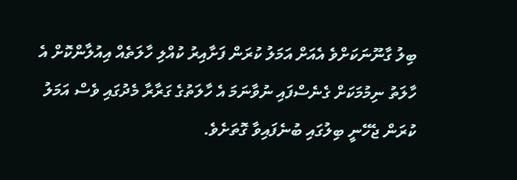ބިލު ގާނޫނަކަށްވެ އެއަށް އަމަލު ކުރަން ފަށާއިރު ކުއްލި ހާލަތެއް އިއުލާންކޮށް އެ ހާލަތު ނިމުމަކަށް ގެނެސްފައި ނުވާނަމަ އެ ހާލަތުގެ ގަރާރާ މެދުގައި ވެސް އަމަލު ކުރަން ޖެހޭނީ ބިލުގައި ބުނެފައިވާ ގޮތަށެވެ.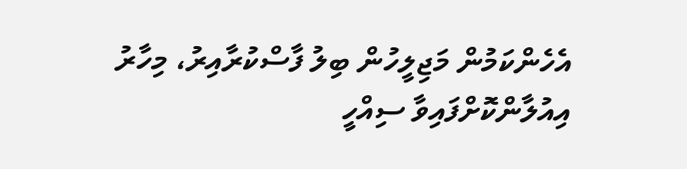އެހެންކަމުން މަޖިލީހުން ބިލު ފާސްކުރާއިރު، މިހާރު އިއުލާންކޮށްފައިވާ ސިއްހީ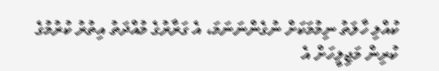ކުއްލި ހާލަތު ނިމުމަކަށް ނުގެންނަނަމަ، އެ ގަރާރުގެ މުއްދަތު އިތުރު ކުރުމުގެ ކުރިން މަޖިލީހަށް އެ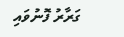ގަރާރު ފޮނުވައި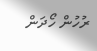ރުހުން ހޯދަން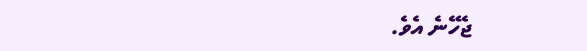ޖެހޭނެ އެވެ.